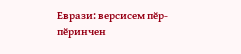Еврази: версисем пӗр-пӗринчен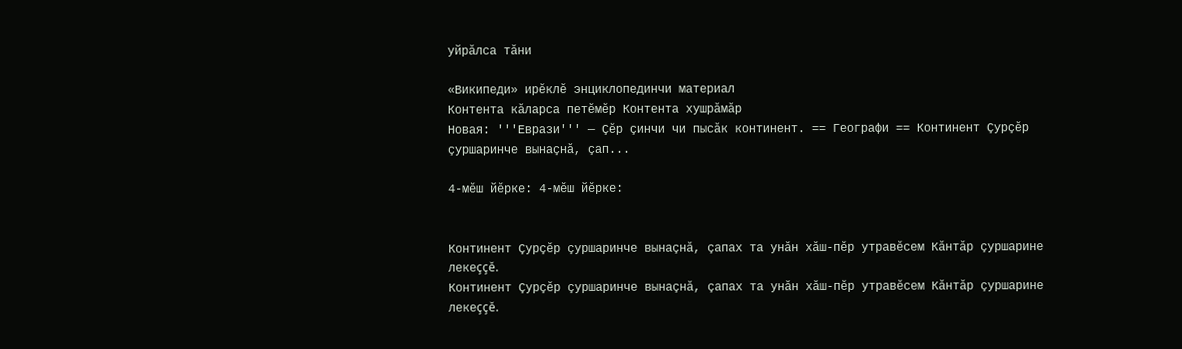уйрӑлса тӑни

«Википеди» ирĕклĕ энциклопединчи материал
Контента кӑларса петӗмӗр Контента хушрӑмӑр
Новая: '''Еврази''' — Çĕр çинчи чи пысăк континент. == Географи == Континент Çурçĕр çуршаринче вынаçнă, çап...

4-мĕш йĕрке: 4-мĕш йĕрке:


Континент Çурçĕр çуршаринче вынаçнă, çапах та унăн хăш-пĕр утравĕсем Кăнтăр çуршарине лекеççĕ.
Континент Çурçĕр çуршаринче вынаçнă, çапах та унăн хăш-пĕр утравĕсем Кăнтăр çуршарине лекеççĕ.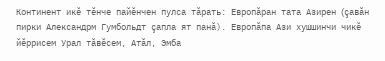Континент икĕ тĕнче пайĕнчен пулса тăрать: Европăран тата Азирен (çавăн пирки Александрм Гумбольдт çапла ят панă). Европăпа Ази хушшинчи чикĕ йĕррисем Урал тăвĕсем, Атăл, Эмба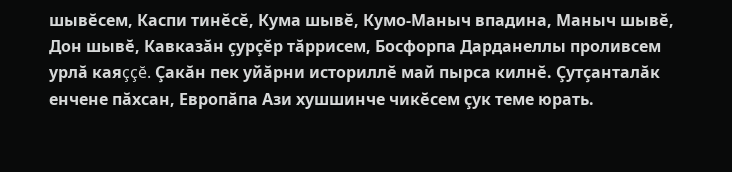шывĕсем, Каспи тинĕсĕ, Кума шывĕ, Кумо-Маныч впадина, Маныч шывĕ, Дон шывĕ, Кавказăн çурçĕр тăррисем, Босфорпа Дарданеллы проливсем урлă каяççĕ. Çакăн пек уйăрни историллĕ май пырса килнĕ. Çутçанталăк енчене пăхсан, Европăпа Ази хушшинче чикĕсем çук теме юрать.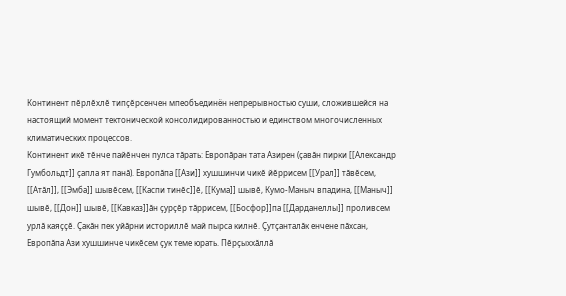Континент пĕрлĕхлĕ типçĕрсенчен мпеобъединён непрерывностью суши, сложившейся на настоящий момент тектонической консолидированностью и единством многочисленных климатических процессов.
Континент икĕ тĕнче пайĕнчен пулса тăрать: Европăран тата Азирен (çавăн пирки [[Александр Гумбольдт]] çапла ят панă). Европăпа [[Ази]] хушшинчи чикĕ йĕррисем [[Урал]] тăвĕсем, [[Атăл]], [[Эмба]] шывĕсем, [[Каспи тинĕс]]ĕ, [[Кума]] шывĕ, Кумо-Маныч впадина, [[Маныч]] шывĕ, [[Дон]] шывĕ, [[Кавказ]]ăн çурçĕр тăррисем, [[Босфор]]па [[Дарданеллы]] проливсем урлă каяççĕ. Çакăн пек уйăрни историллĕ май пырса килнĕ. Çутçанталăк енчене пăхсан, Европăпа Ази хушшинче чикĕсем çук теме юрать. Пĕрçыххăллă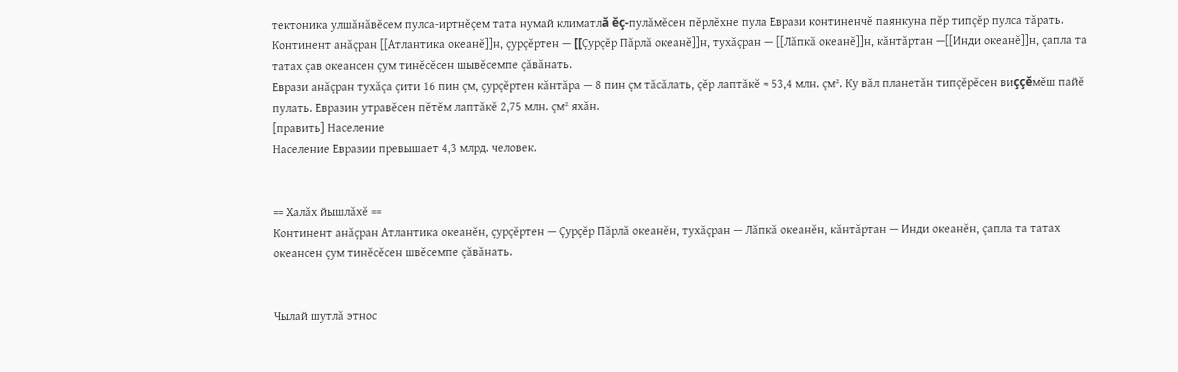тектоника улшăнăвĕсем пулса-иртнĕçем тата нумай климатлă ĕç-пулăмĕсен пĕрлĕхне пула Еврази континенчĕ паянкуна пĕр типçĕр пулса тăрать.
Континент анăçран [[Атлантика океанĕ]]н, çурçĕртен — [[Çурçĕр Пăрлă океанĕ]]н, тухăçран — [[Лăпкă океанĕ]]н, кăнтăртан —[[Инди океанĕ]]н, çапла та татах çав океансен çум тинĕсĕсен шывĕсемпе çăвăнать.
Еврази анăçран тухăçа çити 16 пин çм, çурçĕртен кăнтăра — 8 пин çм тăсăлать, çĕр лаптăкĕ ≈ 53,4 млн. çм². Ку вăл планетăн типçĕрĕсен виççĕмĕш пайĕ пулать. Евразин утравĕсен пĕтĕм лаптăкĕ 2,75 млн. çм² яхăн.
[править] Население
Население Евразии превышает 4,3 млрд. человек.


== Халăх йышлăхĕ ==
Континент анăçран Атлантика океанĕн, çурçĕртен — Çурçĕр Пăрлă океанĕн, тухăçран — Лăпкă океанĕн, кăнтăртан — Инди океанĕн, çапла та татах океансен çум тинĕсĕсен швĕсемпе çăвăнать.


Чылай шутлă этнос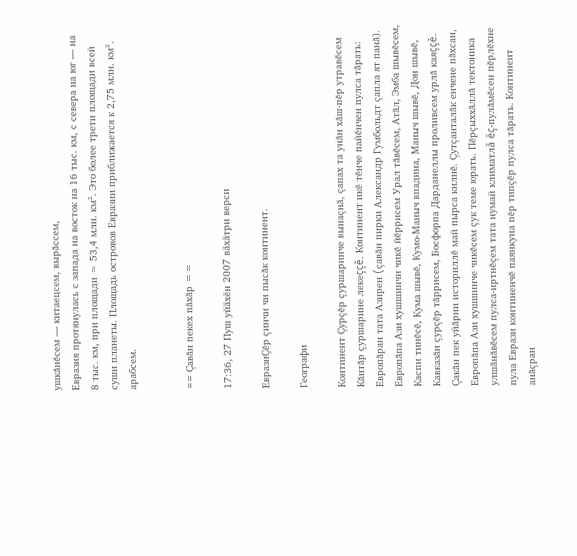ушкăнĕсем — китаецсем, вырăссем,
Евразия протянулась с запада на восток на 16 тыс. км, с севера на юг — на 8 тыс. км, при площади ≈ 53,4 млн. км². Это более трети площади всей суши планеты. Площадь островов Евразии приближается к 2,75 млн. км².
арабсем.


== Çавăн пекех пăхăр ==

17:36, 27 Пуш уйӑхӗн 2007 вӑхӑтри верси

ЕвразиÇĕр çинчи чи пысăк континент.

Географи

Континент Çурçĕр çуршаринче вынаçнă, çапах та унăн хăш-пĕр утравĕсем Кăнтăр çуршарине лекеççĕ. Континент икĕ тĕнче пайĕнчен пулса тăрать: Европăран тата Азирен (çавăн пирки Александр Гумбольдт çапла ят панă). Европăпа Ази хушшинчи чикĕ йĕррисем Урал тăвĕсем, Атăл, Эмба шывĕсем, Каспи тинĕсĕ, Кума шывĕ, Кумо-Маныч впадина, Маныч шывĕ, Дон шывĕ, Кавказăн çурçĕр тăррисем, Босфорпа Дарданеллы проливсем урлă каяççĕ. Çакăн пек уйăрни историллĕ май пырса килнĕ. Çутçанталăк енчене пăхсан, Европăпа Ази хушшинче чикĕсем çук теме юрать. Пĕрçыххăллă тектоника улшăнăвĕсем пулса-иртнĕçем тата нумай климатлă ĕç-пулăмĕсен пĕрлĕхне пула Еврази континенчĕ паянкуна пĕр типçĕр пулса тăрать. Континент анăçран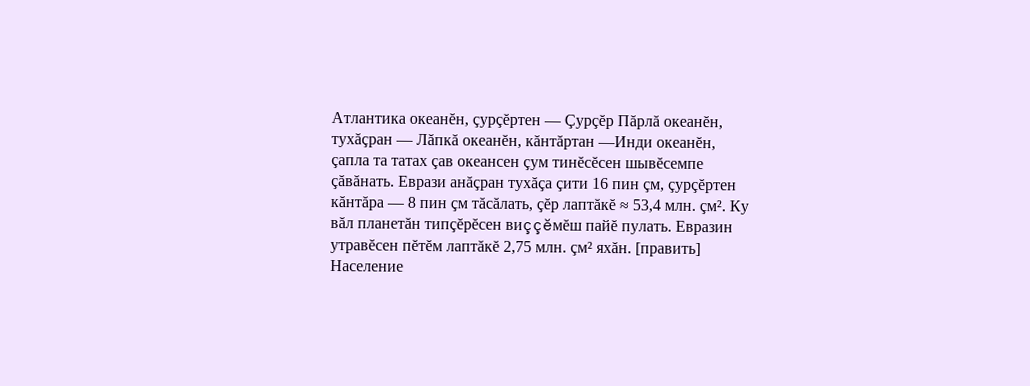Атлантика океанĕн, çурçĕртен — Çурçĕр Пăрлă океанĕн, тухăçран — Лăпкă океанĕн, кăнтăртан —Инди океанĕн, çапла та татах çав океансен çум тинĕсĕсен шывĕсемпе çăвăнать. Еврази анăçран тухăçа çити 16 пин çм, çурçĕртен кăнтăра — 8 пин çм тăсăлать, çĕр лаптăкĕ ≈ 53,4 млн. çм². Ку вăл планетăн типçĕрĕсен виççĕмĕш пайĕ пулать. Евразин утравĕсен пĕтĕм лаптăкĕ 2,75 млн. çм² яхăн. [править] Население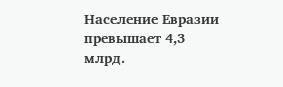Население Евразии превышает 4,3 млрд.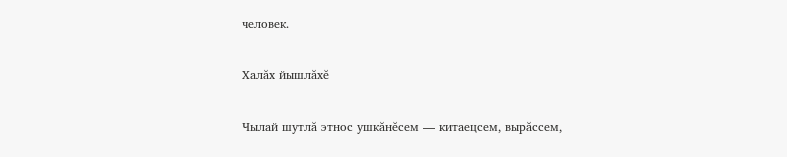человек.

Халăх йышлăхĕ

Чылай шутлă этнос ушкăнĕсем — китаецсем, вырăссем,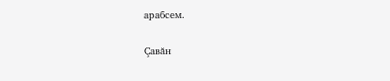арабсем.


Çавăн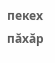пекех пăхăр